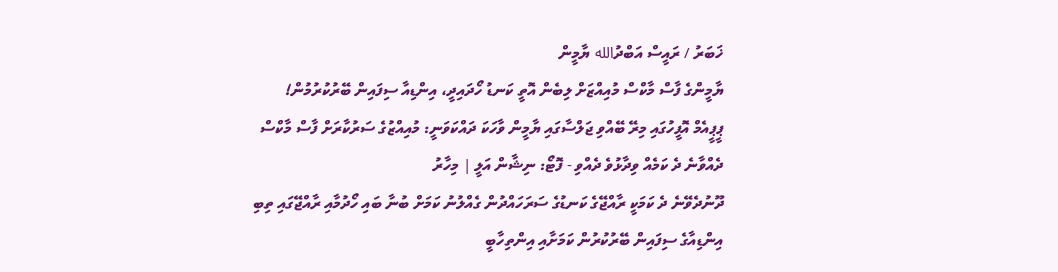ޚަބަރު / ރައީސް އަބްދުالله ޔާމީން
ޔާމީންގެ ފާސް މާކްސް މުއިއްޒަށް ލިބެން އޮތީ ކަނޑު ހޯދައިދީ، އިންޑިއާ ސިފައިން ބޭރުކުރުމުން!
ޕީޕީއެމް އޮފީހުގައި މިރޭ ބޭއްވި ޖަލްސާގައި ޔާމީން ވާހަކަ ދައްކަވަނީ: މުއިއްޒުގެ ސަރުކާރަށް ފާސް މާކްސް ދެއްވާނެ ދެ ކަމެއް ވިދާޅުވެ ދެއްވި - ފޮޓޯ: ނިޝާން އަލީ | މިހާރު
ދޫނުދެވޭނެ ދެ ކަމަކީ ރާއްޖޭގެ ކަނޑުގެ ސަރަހައްދުން ގެއްލުނު ކަމަށް ބުނާ ބައި ހޯދުމާއި ރާއްޖޭގައި ތިބި އިންޑިއާގެ ސިފައިން ބޭރުކުރުން ކަމަށާއި އިންތިހާބީ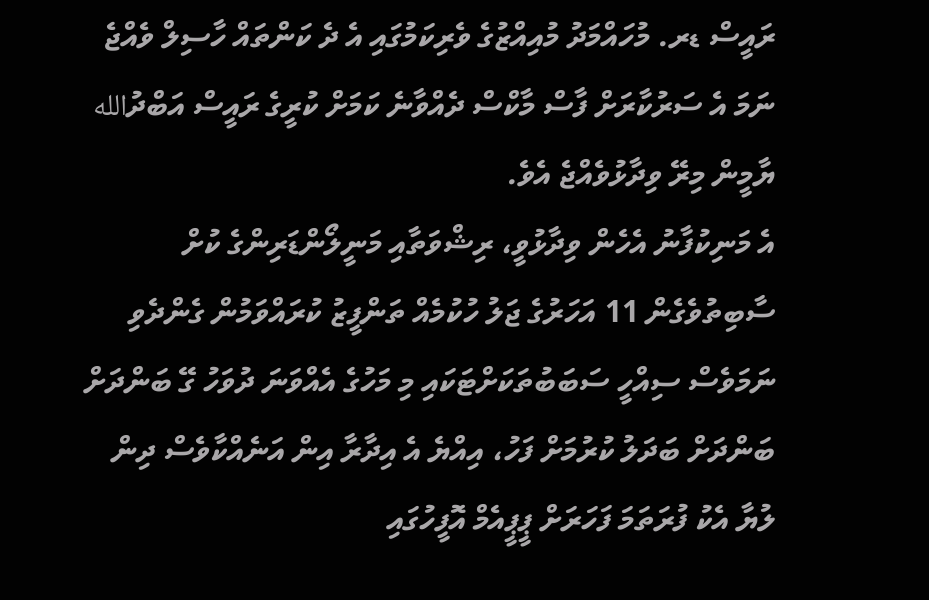ރައީސް ޑރ. މުހައްމަދު މުއިއްޒުގެ ވެރިކަމުގައި އެ ދެ ކަންތައް ހާސިލް ވެއްޖެ ނަމަ އެ ސަރުކާރަށް ފާސް މާކްސް ދެއްވާނެ ކަމަށް ކުރީގެ ރައީސް އަބްދުالله ޔާމީން މިރޭ ވިދާޅުވެއްޖެ އެވެ.
އެ މަނިކުފާނު އެހެން ވިދާޅުވީ، ރިޝްވަތާއި މަނީލޯންޑަރިންގެ ކުށް ސާބިތުވެގެން 11 އަހަރުގެ ޖަލު ހުކުމެއް ތަންފީޒު ކުރައްވަމުން ގެންދެވި ނަމަވެސް ސިއްހީ ސަބަބުތަކަށްޓަކައި މި މަހުގެ އެއްވަނަ ދުވަހު ގޭ ބަންދަށް ބަންދަށް ބަދަލު ކުރުމަށް ފަހު، އިއްޔެ އެ އިދާރާ އިން އަނެއްކާވެސް ދިން ލުޔާ އެކު ފުރަތަމަ ފަހަރަށް ޕީޕީއެމް އޮފީހުގައި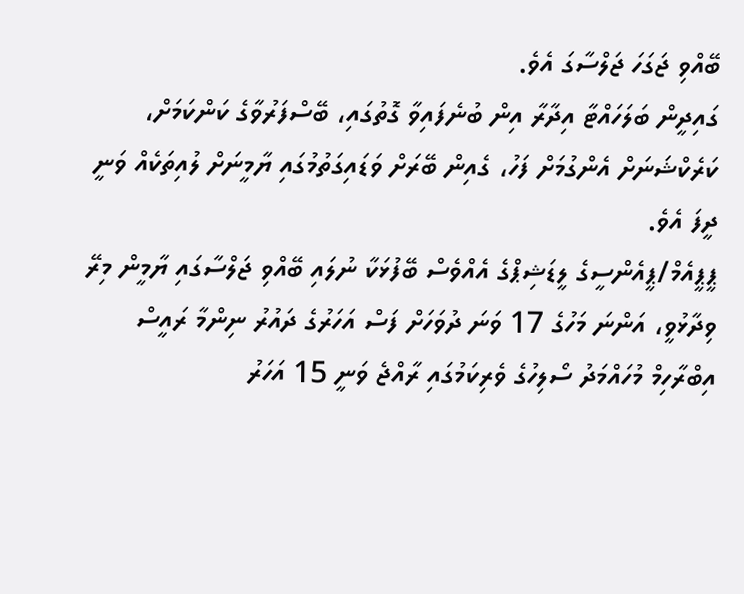ބޭއްވި ޖަގަހަ ޖަލްސާގަ އެވެ.
ގައިދީން ބަލަހައްޓާ އިދާރާ އިން ބުނެފައިވާ ގޮތުގައި، ބޭސްފަރުވާގެ ކަންކަމަށް، ކަރެކްޝަނަށް އެންގުމަށް ފަހު، ގެއިން ބޭރަށް ވަޑައިގަތުމުގައި ޔާމީނަށް ލުއިތަކެއް ވަނީ ދީފަ އެވެ.
ޕީޕީއެމް/ޕީއެންސީގެ ލީޑަޝިޕްގެ އެއްވެސް ބޭފުޅަކާ ނުލައި ބޭއްވި ޖަލްސާގައި ޔާމީން މިރޭ ވިދާޅުވީ، އަންނަ މަހުގެ 17 ވަނަ ދުވަހަށް ފަސް އަހަރުގެ ދައުރު ނިންމާ ރައީސް އިބްރާހިމް މުހައްމަދު ސޯލިހުގެ ވެރިކަމުގައި ރާއްޖެ ވަނީ 15 އަހަރު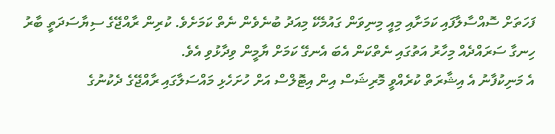ފަހަތަށް ސޮއްސާލާފައި ކަމަށާއި މިއީ މިނިވަން ގައުމެކޭ މިއަދު ބުނެވެން ނެތް ކަމަށެވެ. ކުރިން ރާއްޖޭގެ ސިޔާސަދަތީ ބާރު ހިނގާ ސަރައްދެއް މިހާރު އަތުގައި ނެތްކަން އެބަ އެނގޭ ކަމަށް ޔާމީން ވިދާޅުވި އެވެ.
އެ މަނިކުފާނު އެ އިޝާރަތް ކުރެއްވީ މޮރިޝަސް އިން އިޓޮލްސް އަށް ހުށަހެޅި މައްސަލާގައި ރާއްޖޭގެ ދެކުނުގެ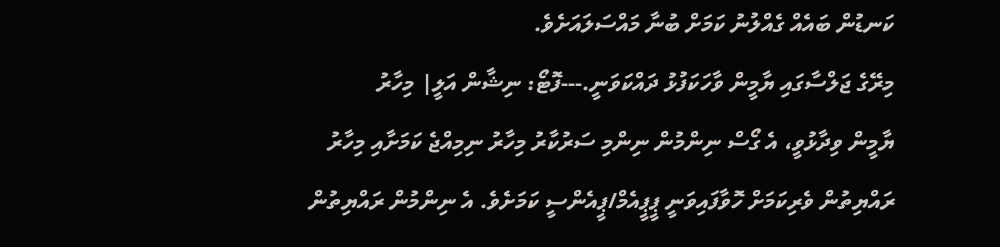ކަނޑުން ބައެއް ގެއްލުނު ކަމަށް ބުނާ މައްސަލައަށެވެ.
މިރޭގެ ޖަލްސާގައި ޔާމީން ވާހަކަފުޅު ދައްކަވަނީ.---ފޮޓޯ: ނިޝާން އަލީ| މިހާރު
ޔާމީން ވިދާޅުވީ، އެ ގޯސް ނިންމުން ނިންމި ސަރުކާރު މިހާރު ނިމިއްޖެ ކަމަށާއި މިހާރު ރައްޔިތުން ވެރިކަމަށް ހޮވާފައިވަނީ ޕީޕީއެމް/ޕީއެންސީ ކަމަށެވެ. އެ ނިންމުން ރައްޔިތުން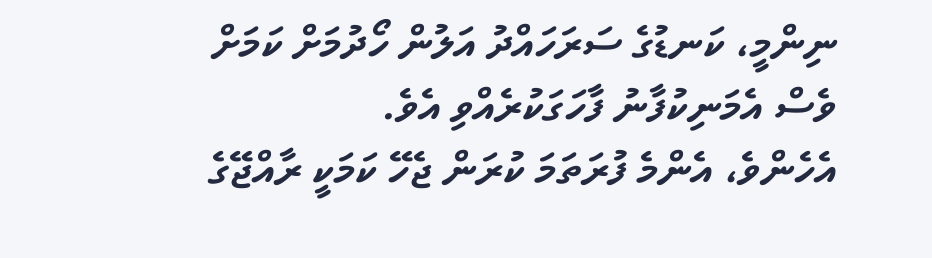ނިންމީ، ކަނޑުގެ ސަރަހައްދު އަލުން ހޯދުމަށް ކަމަށް ވެސް އެމަނިކުފާނު ފާހަގަކުރެއްވި އެވެ.
އެހެންވެ، އެންމެ ފުރަތަމަ ކުރަން ޖެހޭ ކަމަކީ ރާއްޖޭގެ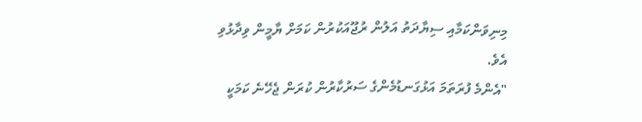މިނިވަންކަމާއި ސިޔާދަތު އަލުން ރުޖޫއަކުރުން ކަމަށް ޔާމީން ވިދާޅުވި އެވެ.
"އެންމެ ފުރަތަމަ އަޅުގަނޑުމެންގެ ސަރުކާރުން ކުރަން ޖެހޭނެ ކަމަކީ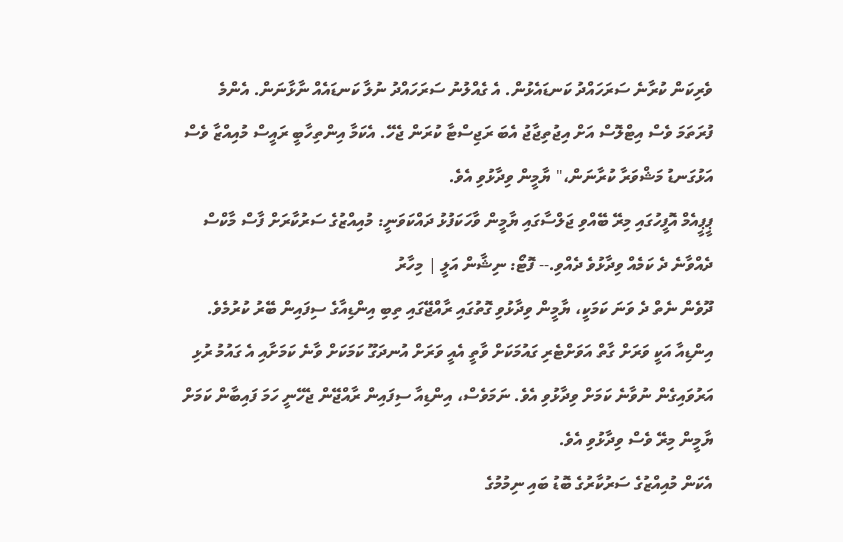ވެރިކަން ކުރާނެ ސަރަހައްދު ކަނޑައެޅުން. އެ ގެއްލުނު ސަރަހައްދު ނުލާ ކަނޑައެއް ނާޅާނަން. އެންމެ ފުރަތަމަ ވެސް އިޓްލޮސް އަށް އިޖުތިޖާޖު އެބަ ރަޖިސްޓާ ކުރަން ޖެހޭ. އެކަމާ އިންތިހާބީ ރައީސް މުއިއްޒާ ވެސް އަޅުގަނޑު މަޝްވަރާ ކުރާނަން،" ޔާމީން ވިދާޅުވި އެވެ.
ޕީޕީއެމް އޮފީހުގައި މިރޭ ބޭއްވި ޖަލްސާގައި ޔާމީން ވާހަކަފުޅު ދައްކަވަނީ: މުއިއްޒުގެ ސަރުކާރަށް ފާސް މާކްސް ދެއްވާނެ ދެ ކަމެއް ވިދާޅުވެ ދެއްވި.-- ފޮޓޯ: ނިޝާން އަލީ | މިހާރު
ދޫވެން ނެތް ދެ ވަނަ ކަމަކީ، ޔާމީން ވިދާޅުވި ގޮތުގައި ރާއްޖޭގައި ތިބި އިންޑިއާގެ ސިފައިން ބޭރު ކުރުމެވެ. އިންޑިއާ އަކީ ވަރަށް ގާތް އަވަށްޓެރި ގައުމަކަށް ވާތީ އެއީ ވަރަށް އުނދަގޫ ކަމަކަށް ވާނެ ކަމަށާއި އެ ގައުމު ރުޅި އަރުވައިގެން ނުވާނެ ކަމަށް ވިދާޅުވި އެވެ. ނަމަވެސް، އިންޑިއާ ސިފައިން ރާއްޖޭން ޖެހޭނީ ހަމަ ފައިބާން ކަމަށް ޔާމީން މިރޭ ވެސް ވިދާޅުވި އެވެ.
އެކަން މުއިއްޒުގެ ސަރުކާރުގެ ބޮޑު ބައި ނިމުމުގެ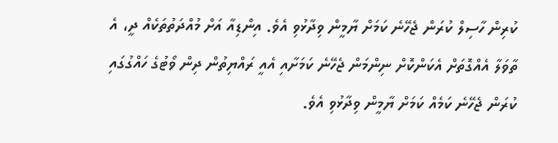ކުރިން ހާސިލް ކުރަން ޖެހޭނެ ކަމަށް ޔާމީން ވިދާޅުވި އެވެ. އިންޑިއާ އަށް މުއްދަތުތަކެއް ދީ، އެ ތާވަލާ އެއްގޮތަށް އެކަންކޮށް ނިންމަން ޖެހޭނެ ކަމަށާއި އެއީ ރައްޔިތުން ދިން ވޯޓުގެ ހައްގުގައި ކުރަން ޖެހޭނެ ކަމެއް ކަމަށް ޔާމީން ވިދާޅުވި އެވެ.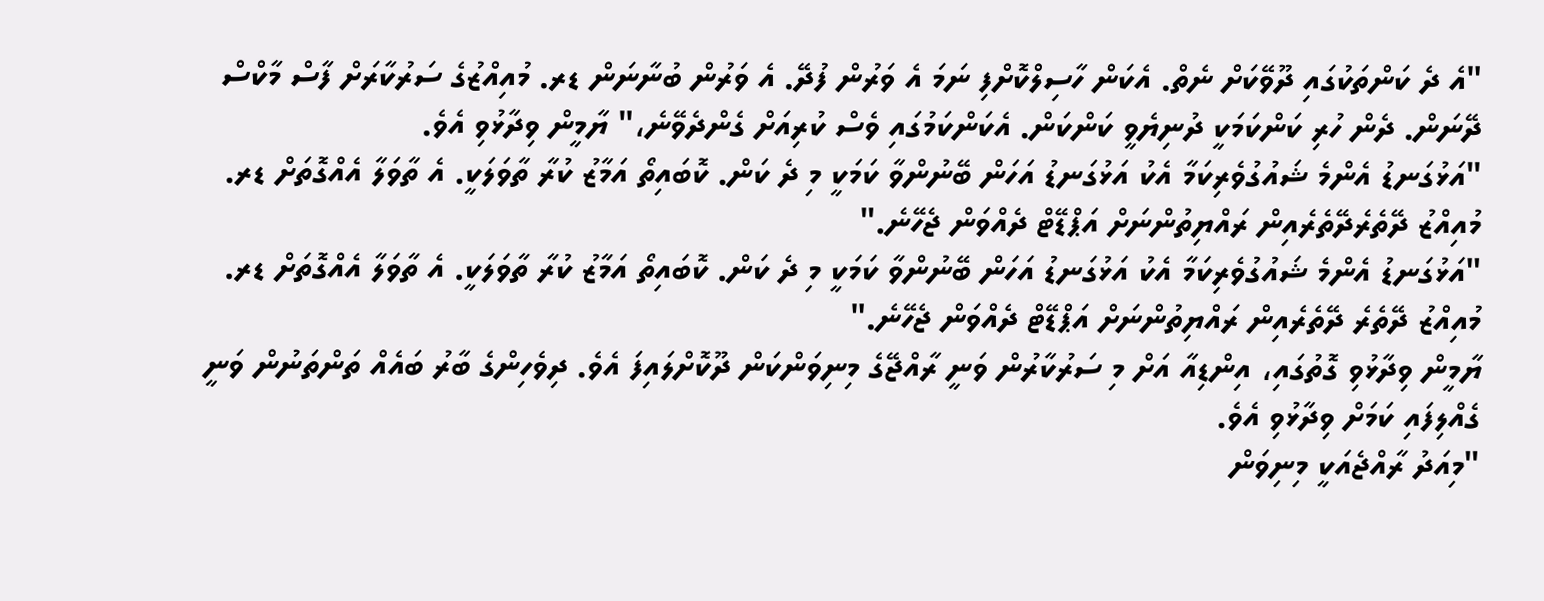"އެ ދެ ކަންތަކުގައި ދޫވޭކަށް ނެތް. އެކަން ހާސިލްކޮށްފި ނަމަ އެ ވަރުން ފުދޭ. އެ ވަރުން ބުނާނަން ޑރ. މުއިއްޒުގެ ސަރުކާރަށް ފާސް މާކްސް ދޭނަން. ދެން ހުރި ކަންކަމަކީ ދުނިޔެވީ ކަންކަން. އެކަންކަމުގައި ވެސް ކުރިއަށް ގެންދެވޭނެ،" ޔާމީން ވިދާޅުވި އެވެ.
"އަޅުގަނޑު އެންމެ ޝައުގުވެރިކަމާ އެކު އަޅުގަނޑު އަހަން ބޭނުންވާ ކަމަކީ މި ދެ ކަން. ކޮބައިތޯ އަމާޒު ކުރާ ތާވަލަކީ. އެ ތާވަލާ އެއްގޮތަށް ޑރ. މުއިއްޒު ދޭތެރެދޭތެރެއިން ރައްޔިތުންނަށް އަޕްޑޭޓް ދެއްވަން ޖެހޭނެ."
"އަޅުގަނޑު އެންމެ ޝައުގުވެރިކަމާ އެކު އަޅުގަނޑު އަހަން ބޭނުންވާ ކަމަކީ މި ދެ ކަން. ކޮބައިތޯ އަމާޒު ކުރާ ތާވަލަކީ. އެ ތާވަލާ އެއްގޮތަށް ޑރ. މުއިއްޒު ދޭތެރެ ދޭތެރެއިން ރައްޔިތުންނަށް އަޕްޑޭޓް ދެއްވަން ޖެހޭނެ."
ޔާމީން ވިދާޅުވި ގޮތުގައި، އިންޑިއާ އަށް މި ސަރުކާރުން ވަނީ ރާއްޖޭގެ މިނިވަންކަން ދޫކޮށްލައިފަ އެވެ. ދިވެހިންގެ ބާރު ބައެއް ތަންތަނުން ވަނީ ގެއްލިފައި ކަމަށް ވިދާޅުވި އެވެ.
"މިއަދު ރާއްޖެއަކީ މިނިވަން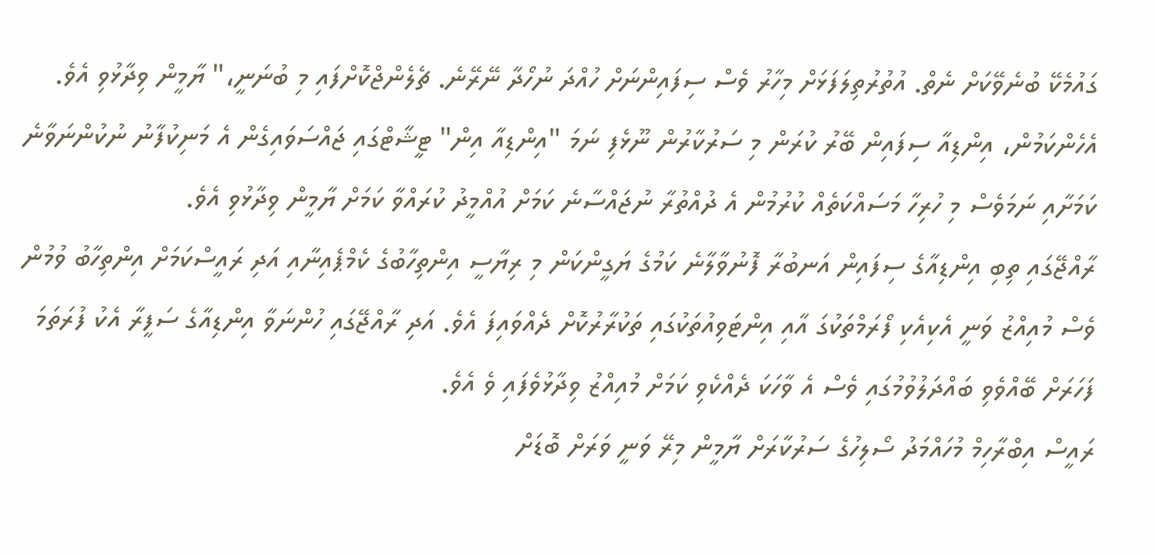ގައުމެކޭ ބުނެވޭކަށް ނެތް. އުތުރުތިލަފަޅަށް މިހާރު ވެސް ސިފައިންނަށް ހުއްދަ ނުހޯދާ ނޭރޭނެ. ޗެލެންޖްކޮށްފައި މި ބުނަނީ،" ޔާމީން ވިދާޅުވި އެވެ.
އެހެންކަމުން، އިންޑިއާ ސިފައިން ބޭރު ކުރަން މި ސަރުކާރުން ނޫޅެފި ނަމަ "އިންޑިއާ އިން" ޓީޝާޓްގައި ޖައްސަވައިގެން އެ މަނިކުފާނު ނުކުންނަވާނެ ކަމަށާއި ނަމަވެސް މި ހުރިހާ މަސައްކަތެއް ކުރުމުން އެ ދުއްތުރާ ނުޖައްސާނެ ކަމަށް އުއްމީދު ކުރައްވާ ކަމަށް ޔާމީން ވިދާޅުވި އެވެ.
ރާއްޖޭގައި ތިބި އިންޑިއާގެ ސިފައިން އަނބުރާ ފޮނުވާލާނެ ކަމުގެ ޔަގީންކަން މި ރިޔާސީ އިންތިހާބުގެ ކެމްޕެއިނާއި އަދި ރައީސްކަމަށް އިންތިހާބު ވުމުން ވެސް މުއިއްޒު ވަނީ އެކިއެކި ފޯރަމްތަކުގަ އާއި އިންޓަވިއުތަކުގައި ތަކުރާރުކޮށް ދެއްވައިފަ އެވެ. އަދި ރާއްޖޭގައި ހުންނަވާ އިންޑިއާގެ ސަފީރާ އެކު ފުރަތަމަ ފަހަރަށް ބޭއްވެވި ބައްދަލުވުމުގައި ވެސް އެ ވާހަކަ ދެއްކެވި ކަމަށް މުއިއްޒު ވިދާޅުވެފައި ވެ އެވެ.
ރައީސް އިބްރާހިމް މުހައްމަދު ސޯލިހުގެ ސަރުކާރަށް ޔާމީން މިރޭ ވަނީ ވަރަށް ބޮޑަށް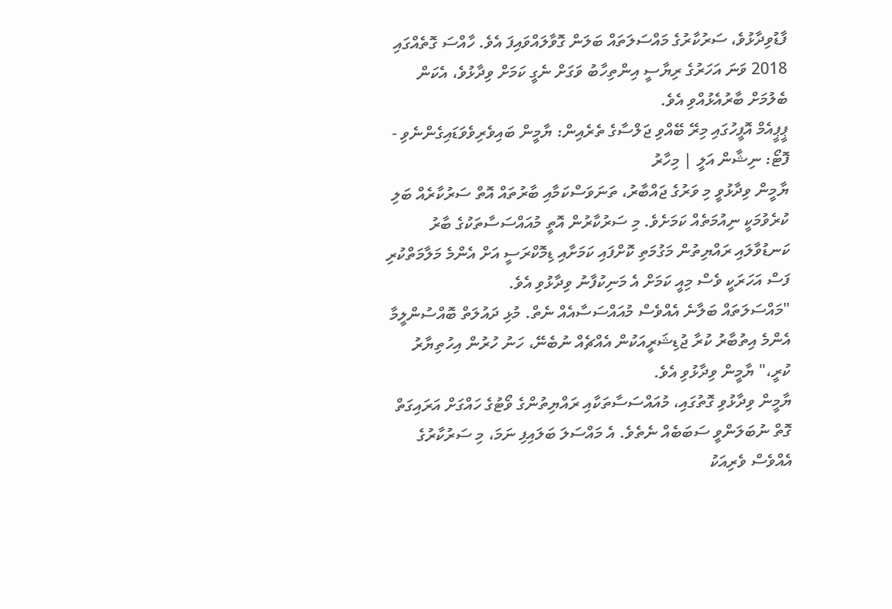ފާޑުވިދާޅުވެ، ސަރުކާރުގެ މައްސަލަތައް ބަލަން ގޮވާލައްވައިފަ އެވެ. ހާއްސަ ގޮތެއްގައި 2018 ވަނަ އަހަރުގެ ރިޔާސީ އިންތިހާބު ވަގަށް ނެގީ ކަމަށް ވިދާޅުވެ، އެކަން ބެލުމަށް ބާރުއެޅުއްވި އެވެ.
ޕީޕީއެމް އޮފީހުގައި މިރޭ ބޭއްވި ޖަލްސާގެ ތެރެއިން: ޔާމީން ބައިވެރިވެވަޑައިގެންނެވި - ފޮޓޯ: ނިޝާން އަލީ | މިހާރު
ޔާމީން ވިދާޅުވީ މި ވަރުގެ ޖައްބާރު، ތަނަވަސްކަމާއި ބާރުތައް އޮތް ސަރުކާރެއް ބަލި ކުރެވުމަކީ ނިއުމަތެއް ކަމަށެވެ. މި ސަރުކާރުން އޮތީ މުއައްސަސާތަކުގެ ބާރު ކަނޑުވާލައި ރައްޔިތުން މަގުމަތި ކޮށްފައި ކަމަށާއި ޑިމޮކްރަސީ އަށް އެންމެ މަލާމަތްކުރި ފަސް އަހަރަކީ ވެސް މިއީ ކަމަށް އެ މަނިކުފާނު ވިދާޅުވި އެވެ.
"މައްސަލަތައް ބަލާނެ އެއްވެސް މުއައްސަސާއެއް ނެތް. މުޅި ދައުލަތް ބޮއްސުންލީމާ އެންމެ އިތުބާރު ކުރާ ޖުޑިޝަރީއަކުން އެއްޗެއް ނުބެނޭ، ހަނު ހުރުން އިހުތިޔާރު ކުރީ،" ޔާމީން ވިދާޅުވި އެވެ.
ޔާމީން ވިދާޅުވި ގޮތުގައި، މުއައްސަސާތަކާއި ރައްޔިތުންގެ ވޯޓުގެ ހައްގަށް އަރައިގަތް ގޮތް ނުބަލަންވީ ސަބަބެއް ނެތެވެ. އެ މައްސަލަ ބަލައިފި ނަމަ، މި ސަރުކާރުގެ އެއްވެސް ވެރިއަކު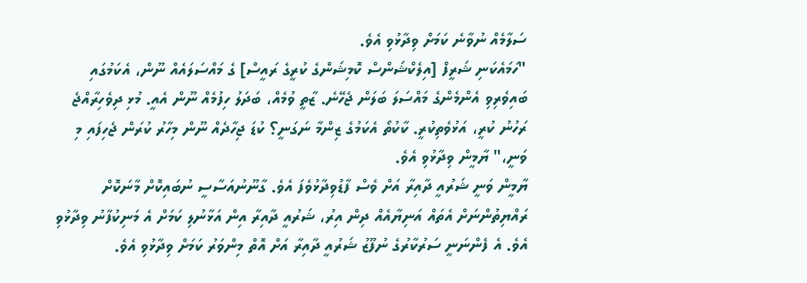ސަލާމެއް ނުވާނެ ކަމަށް ވިދާޅުވި އެވެ.
"ހަމައެކަނި ޝަރީފް [އިލެކްޝަންސް ކޮމިޝަންގެ ކުރީގެ ރައީސް] ގެ މައްސަލައެއް ނޫން، އެކަމުގައި ބައިވެރިވި އެންމެންގެ މައްސަލަ ބަލަން ޖެހޭނެ. ޒާތީ ވުމެއް، ބަދަލު ހިފުމެއް ނޫން އެއީ. މުޅި ދިވެހިރާއްޖެ ރަހުނު ކުރީ، އަޅުވެތިކުރީ. ކާކުތޯ އެކަމުގެ ޒިންމާ ނަގަނީ؟ ކުޑަ ޖިހާދެއް ނޫން މިހާރު ކުރަން ޖެހިފައި މި ވަނީ،" ޔާމީން ވިދާޅުވި އެވެ.
ޔާމީން ވަނީ ޝަރުއީ ދާއިރާ އަށް ވެސް ފާޑުވިދާޅުވެފަ އެވެ. ގާނޫނުއަސާސީ ނުބައިކޮށް މާނަކޮށް ރައްޔިތުންނަށް އެތައް އަނިޔާއެއް ދިން އިރު، ޝަރުއީ ދާއިރާ އިން އަޅާނުލި ކަމަށް އެ މަނިކުފާނު ވިދާޅުވި އެވެ. އެ ފެންނަނީ ސަރުކާރުގެ ނުފޫޒު ޝަރުއީ ދާއިރާ އަށް އޮތް މިންވަރު ކަމަށް ވިދާޅުވި އެވެ.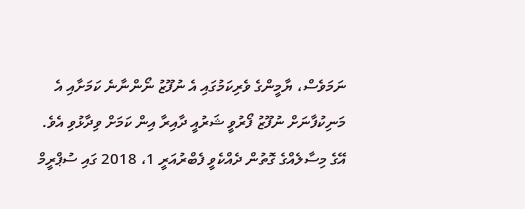ނަމަވެސް، ޔާމީންގެ ވެރިކަމުގައި އެ ނުފޫޒު ނޯންނާނެ ކަމަށާއި އެ މަނިކުފާނަށް ނުފޫޒު ފޯރުވީ ޝަރުއީ ދާއިރާ އިން ކަމަށް ވިދާޅުވި އެވެ. އޭގެ މިސާލެއްގެ ގޮތުން ދެއްކެވީ ފެބްރުއަރީ 1، 2018 ގައި ސުޕްރީމް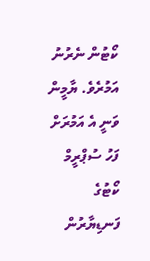ކޯޓުން ނެރުނު އަމުރެވެ. ޔާމީން ވަނީ އެ އަމުރަށް ފަހު ސުޕްރީމް ކޯޓުގެ ފަނޑިޔާރުން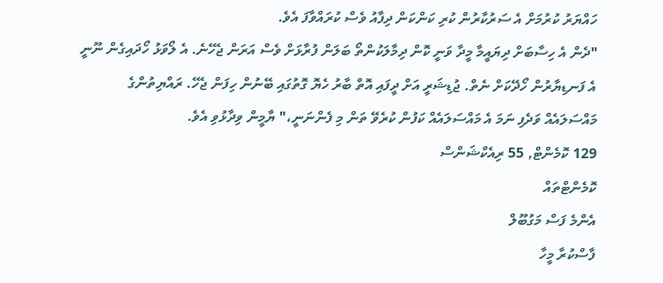ހައްޔަރު ކުރުމަށް އެ ސަރުކާރުން ކުރި ކަންކަން ދިފާއު ވެސް ކުރައްވާފަ އެވެ.
"ދެން އެ ހިސާބަށް ދިޔައީމާ މީދާ ވަނީ ކޮން ދިމާލަކުންތޯ ބަލަން ފުރާޅަށް ވެސް އަރަން ޖެހޭނެ. އެ ލޯވަޅު ހޯދައިގެން ނޫނީ އެ ފަނޑިޔާރުން ހޯދޭކަށް ނެތް. ޖުޑިޝަރީ އަށް ދީފައި އޮތް ބާރު ހެޔޮ ގޮތުގައި ބޭނުން ހިފަން ޖެހޭ. ރައްޔިތުންގެ މައްސަލައެއް ވަދެފި ނަމަ އެ މައްސަލައެއް ކަފުން ކުރެވޭ ތަން މި ފެންނަނީ،" ޔާމީން ވިދާޅުވި އެވެ.
129 ކޮމެންޓް, 55 ރިއެކްޝަންސް
ކޮމެންޓްތައް
އެންމެ ފަސް މަގުބޫލް
ފާސްކުރާ މީހާ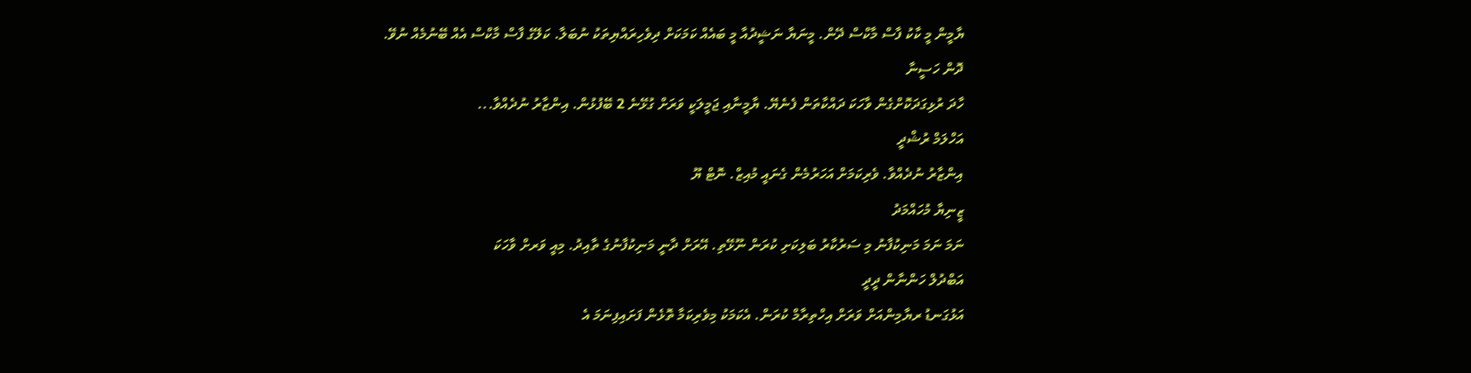ޔާމީން މީ ކާކު ފާސް މާކްސް ދޭން. މީނަޔާ ނަޝީދުއާ މީ ބައެއް ކަމަކަށް ދިވެހިރައްޔިތަކު ނުބަލާ. ކަލޭގެ ފާސް މާކްސް އެއް ބޭނުމެއް ނުވޭ.
ދޮން ހަސީނާ
ހާދަ ރުޅިގަދަކޮށްގެން ވާހަކަ ދައްކާތަން ފެނެޔޭ. ޔާމީނާއި ޖަމީލަކީ ވަރަށް ގުޅޭނެ 2 ބޭފުޅުން. އިންޒާރު ނުދެއްވާ...
އަހްލަމް ރުޝްދީ
އިންޒާރު ނުދެއްވާ. ވެރިކަމަށް އަހަރުމެން ގެނައީ މުއިޒް. ނޮޓް ޔޫ
ޒީނިޔާ މުހައްމަދު
ނަމަ ނަމަ މަނިކުފާނު މި ސަރުކާރު ބަލިކަށި ކުރަން ނޫޅޭތި. އޭރަށް ދާނީ މަނިކުފާނުގެ ތާއިދު. މިއީ ވަރށް ވާހަކަ
އަބްދުލް ހަންނާން ދީދީ
އަޅުގަނޑު ރޔާމިންއަށް ވަރަށް އިހްތިރާމް ކުރަން. އެކަމަކު މިވެރިކަމާ ތޮޅެން ފަށައިފިނަމަ އެ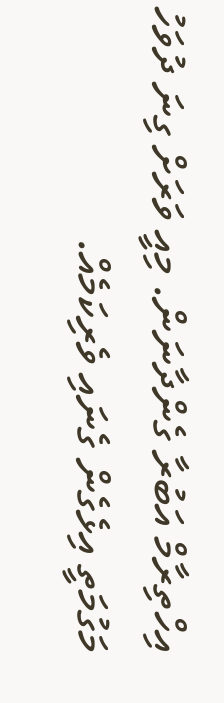އިހްތިރާމް އަބުރާ ގެންދާނަން. މިއީ ވަރަށް ގިނަ ދުވަހު މަގުމަތީ އިޅެގެން ގެނައި ވެރިކަމެއް.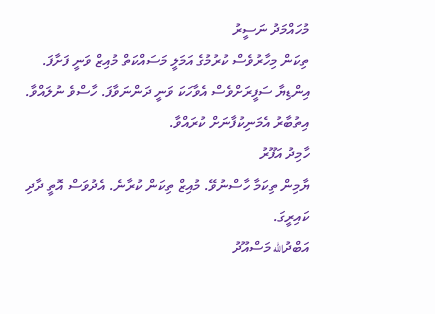މުހައްމަދު ނަސީރު
ތިކަން މިހާރުވެސް ކުރުމުގެ އަމަލީ މަސައްކަތް މުއިޒް ވަނީ ފަށާފަ. އިންޑިޔާ ސަފީރަށްވެސް އެވާހަކަ ވަނީ ދަންނަވާފަ. ހާސްވެ ނުލައްވާ. އިތުބާރު އެމަނިކުފާނަށް ކުރައްވާ.
ހާމިދު އަފޫރު
ޔާމިން ތިކަމާ ހާސްނުވޭ. މުއިޒް ތިކަން ކުރާނެ. އެދުވަސް އޮތީ ދާދި ކައިރީގަ.
އަބްދުالله މަސްއޫދު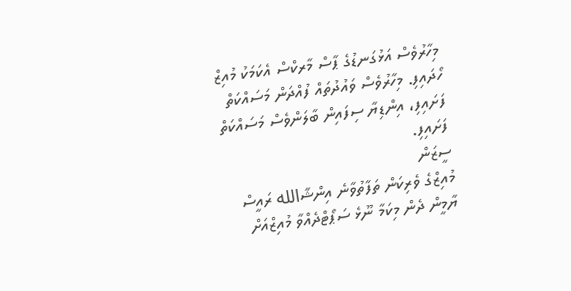މިހާރުވެސް އަޅުގަނޑުގެ ޕާސް މާރކްސް އެކަމަކު މުއިޒް ހޯދައިފި. މިހާރުވެސް ވައުދުތައް ފުއްދަން މަސައްކަތް ފަށައިފި، އިންޑިޔާ ސިފައިން ބާލަންވެސް މަސައްކަތް ފަށައިފި.
ސީޒަން
މުއިޒްގެ ވެރިކަން ތަފާތުވާނެ އިންޝާالله ރައީސް ޔާމީން ދެން މިކަމާ ނޫޅެ ސަޕޯޓްދެއްވާ މުއިޒްއަށް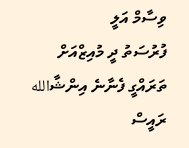ވިސާމް އަލީ
ފުރުސަތު ދީ މުއިޒްއަށް ތަރައްގީ ފެނާނެ އިންޝާالله ރައީސް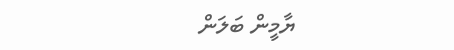ޔާމީން ބަލަން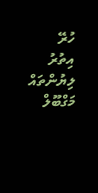ހުރޭ
އިތުރު ލިޔުންތައް
މަގްބޫލް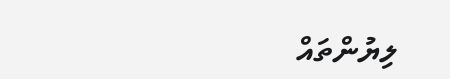ލިޔުންތައް